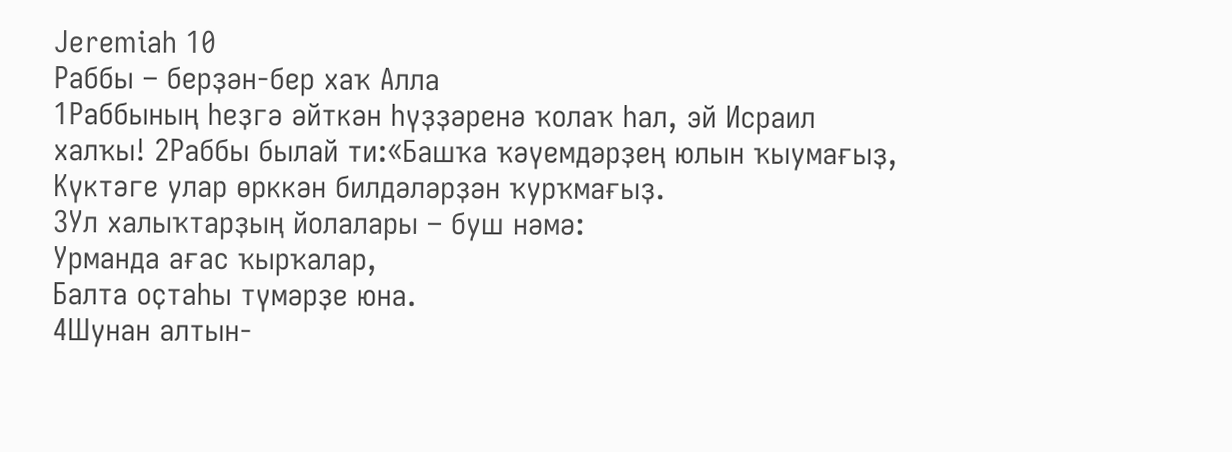Jeremiah 10
Раббы – берҙән-бер хаҡ Алла
1Раббының һеҙгә әйткән һүҙҙәренә ҡолаҡ һал, эй Исраил халҡы! 2Раббы былай ти:«Башҡа ҡәүемдәрҙең юлын ҡыумағыҙ,
Күктәге улар өрккән билдәләрҙән ҡурҡмағыҙ.
3Ул халыҡтарҙың йолалары – буш нәмә:
Урманда ағас ҡырҡалар,
Балта оҫтаһы түмәрҙе юна.
4Шунан алтын-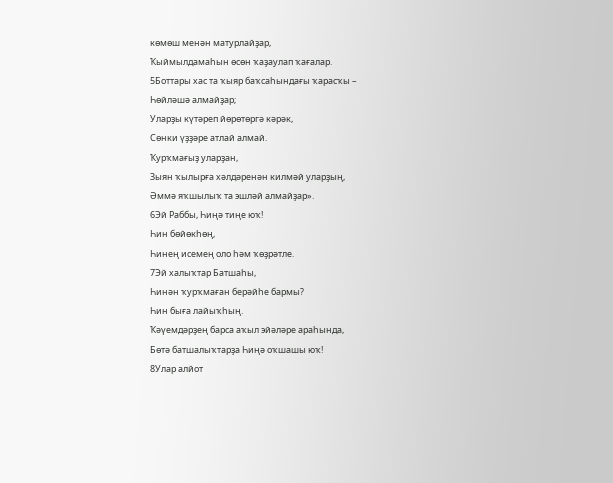көмөш менән матурлайҙар,
Ҡыймылдамаһын өсөн ҡаҙаулап ҡағалар.
5Боттары хас та ҡыяр баҡсаһындағы ҡарасҡы –
Һөйләшә алмайҙар;
Уларҙы күтәреп йөрөтөргә кәрәк,
Сөнки үҙҙәре атлай алмай.
Ҡурҡмағыҙ уларҙан,
Зыян ҡылырға хәлдәренән килмәй уларҙың,
Әммә яҡшылыҡ та эшләй алмайҙар».
6Эй Раббы, Һиңә тиңе юҡ!
Һин бөйөкһөң,
Һинең исемең оло һәм ҡөҙрәтле.
7Эй халыҡтар Батшаһы,
Һинән ҡурҡмаған берәйһе бармы?
Һин быға лайыҡһың.
Ҡәүемдәрҙең барса аҡыл эйәләре араһында,
Бөтә батшалыҡтарҙа Һиңә оҡшашы юҡ!
8Улар алйот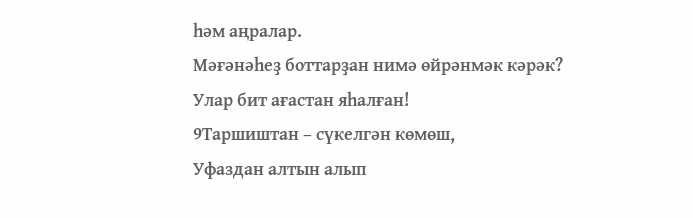һәм аңралар.
Мәғәнәһеҙ боттарҙан нимә өйрәнмәк кәрәк?
Улар бит ағастан яһалған!
9Таршиштан – сүкелгән көмөш,
Уфаздан алтын алып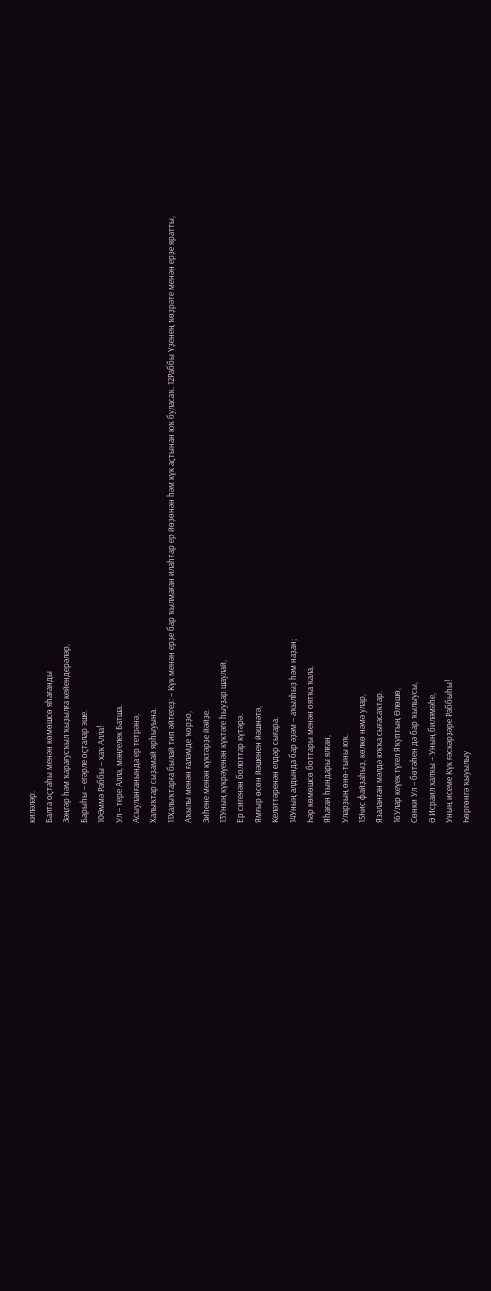киләләр.
Балта оҫтаһы менән көмөшсө яһағанды
Зәңгәр һәм ҡарағусҡыл ҡыҙылға кейендерәләр,
Барыһы – егәрле оҫталар эше.
10Әммә Раббы – хаҡ Алла!
Ул – тере Алла, мәңгелек Батша.
Асыуланғанында ер тетрәнә,
Халыҡтар сыҙамай ярһыуына.
11Халыҡтарға былай тип әйтегеҙ: – Күк менән ерҙе бар ҡылмаған илаһтар ер йөҙөнән һәм күк аҫтынан юҡ буласаҡ. 12Раббы Үҙенең ҡөҙрәте менән ерҙе яратты,
Аҡылы менән ғаләмде ҡорҙо,
Зиһене менән күктәрҙе йәйҙе.
13Уның күкрәүенән күктәге һыуҙар шаулай,
Ер сигенән болоттар күтәрә.
Ямғыр өсөн йәшенен йәшнәтә,
Келәттәренән елдәр сығара.
14Уның алдында бар әҙәм – аҡылһыҙ һәм наҙан;
Һәр көмөшсө боттары менән оятҡа ҡала,
Яһаған һындары ялған,
Уларҙың өнө-тыны юҡ.
15Һис файҙаһыҙ, көлкө нәмә улар,
Язаланған мәлдә юҡҡа сығасаҡтар.
16Улар кеүек түгел Яҡуптың Өлөшө,
Сөнки Ул – бөтәһен дә бар ҡылыусы,
Ә Исраил халҡы – Уның биләмәһе,
Уның исеме Күк ғәскәрҙәре Раббыһы!
Һөргөнгә ҡыуылыу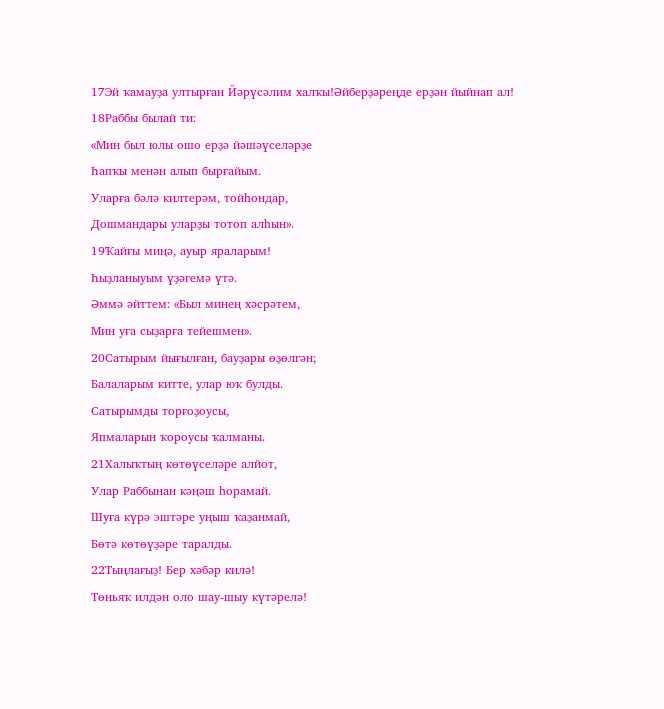17Эй ҡамауҙа ултырған Йәрүсәлим халҡы!Әйберҙәреңде ерҙән йыйнап ал!
18Раббы былай ти:
«Мин был юлы ошо ерҙә йәшәүселәрҙе
Һапҡы менән алып бырғайым.
Уларға бәлә килтерәм, тойһондар,
Дошмандары уларҙы тотоп алһын».
19Ҡайғы миңә, ауыр яраларым!
Һыҙланыуым үҙәгемә үтә.
Әммә әйттем: «Был минең хәсрәтем,
Мин уға сыҙарға тейешмен».
20Сатырым йығылған, бауҙары өҙөлгән;
Балаларым китте, улар юҡ булды.
Сатырымды торғоҙоусы,
Япмаларын ҡороусы ҡалманы.
21Халыҡтың көтөүселәре алйот,
Улар Раббынан кәңәш һорамай.
Шуға күрә эштәре уңыш ҡаҙанмай,
Бөтә көтөүҙәре таралды.
22Тыңлағыҙ! Бер хәбәр килә!
Төньяҡ илдән оло шау-шыу күтәрелә!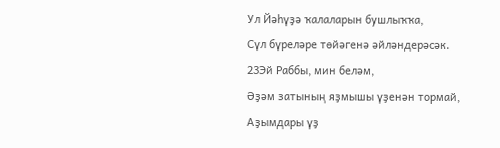Ул Йәһүҙә ҡалаларын бушлыҡҡа,
Сүл бүреләре төйәгенә әйләндерәсәк.
23Эй Раббы, мин беләм,
Әҙәм затының яҙмышы үҙенән тормай,
Аҙымдары үҙ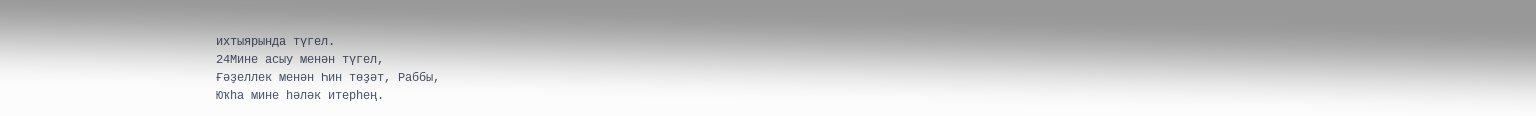ихтыярында түгел.
24Мине асыу менән түгел,
Ғәҙеллек менән Һин төҙәт, Раббы,
Юҡһа мине һәләк итерһең.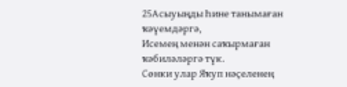25Асыуыңды Һине танымаған ҡәүемдәргә,
Исемең менән саҡырмаған ҡәбиләләргә түк.
Сөнки улар Яҡуп нәҫеленең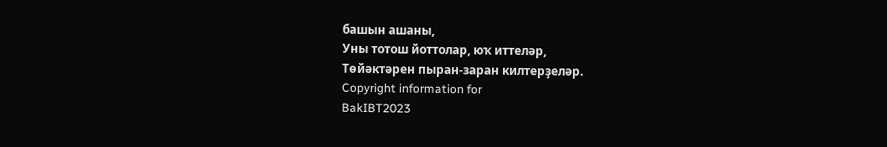башын ашаны,
Уны тотош йоттолар, юҡ иттеләр,
Төйәктәрен пыран-заран килтерҙеләр.
Copyright information for
BakIBT2023